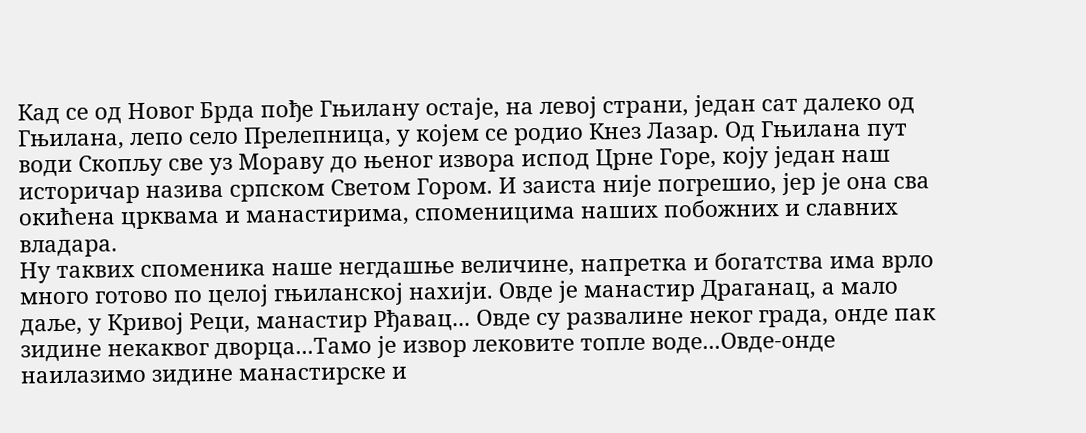Кад се од Новог Брда пође Гњилану остаје, на левој страни, један сат далеко од Гњилана, лепо село Прелепница, у којем се родио Кнез Лазар. Од Гњилана пут води Скопљу све уз Мораву до њеног извора испод Црне Горе, коју један наш историчар назива српском Светом Гором. И заиста није погрешио, јер је она сва окићена црквама и манастирима, споменицима наших побожних и славних владара.
Ну таквих споменика наше негдашње величине, напретка и богатства има врло много готово по целој гњиланској нахији. Овде је манастир Драганац, а мало даље, у Кривој Реци, манастир Рђавац... Овде су развалине неког града, онде пак зидине некаквог дворца...Тамо је извор лековите топле воде...Овде-онде наилазимо зидине манастирске и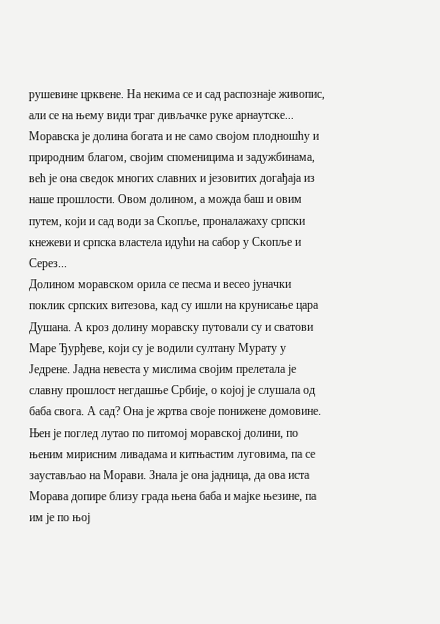рушевине црквене. На некима се и сад распознаје живопис, али се на њему види траг дивљачке руке арнаутске...
Моравска је долина богата и не само својом плодношћу и природним благом, својим споменицима и задужбинама, већ је она сведок многих славних и језовитих догађаја из наше прошлости. Овом долином, а можда баш и овим путем, који и сад води за Скопље, проналажаху српски кнежеви и српска властела идући на сабор у Скопље и Серез...
Долином моравском орила се песма и весео јуначки поклик српских витезова, кад су ишли на крунисање цара Душана. А кроз долину моравску путовали су и сватови Маре Ђурђеве, који су је водили султану Мурату у Једрене. Јадна невеста у мислима својим прелетала је славну прошлост негдашње Србије, о којој је слушала од баба свога. А сад? Она је жртва своје понижене домовине. Њен је поглед лутао по питомој моравској долини, по њеним мирисним ливадама и китњастим луговима, па се заустављао на Морави. Знала је она јадница, да ова иста Морава допире близу града њена баба и мајке њезине, па им је по њој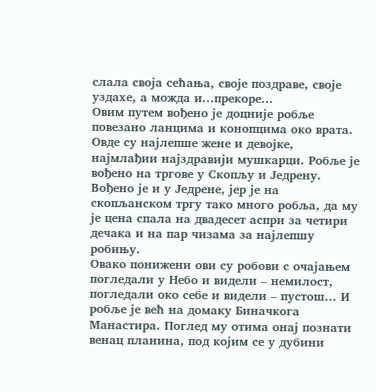слала своја сећања, своје поздраве, своје уздахе, а можда и...прекоре...
Овим путем вођено је доцније робље повезано ланцима и конопцима око врата. Овде су најлепше жене и девојке, најмлађии најздравији мушкарци. Робље је вођено на тргове у Скопљу и Једрену. Вођено је и у Једрене, јер је на скопљанском тргу тако много робља, да му је цена спала на двадесет аспри за четири дечака и на пар чизама за најлепшу робињу.
Овако понижени ови су робови с очајањем погледали у Небо и видели – немилост, погледали око себе и видели – пустош... И робље је већ на домаку Биначкога Манастира. Поглед му отима онај познати венац планина, под којим се у дубини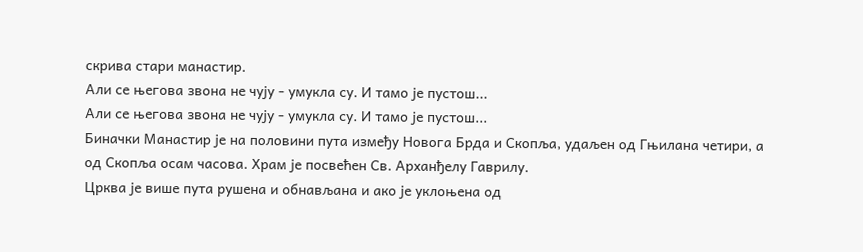скрива стари манастир.
Али се његова звона не чују - умукла су. И тамо је пустош...
Али се његова звона не чују - умукла су. И тамо је пустош...
Биначки Манастир је на половини пута између Новога Брда и Скопља, удаљен од Гњилана четири, а од Скопља осам часова. Храм је посвећен Св. Арханђелу Гаврилу.
Црква је више пута рушена и обнављана и ако је уклоњена од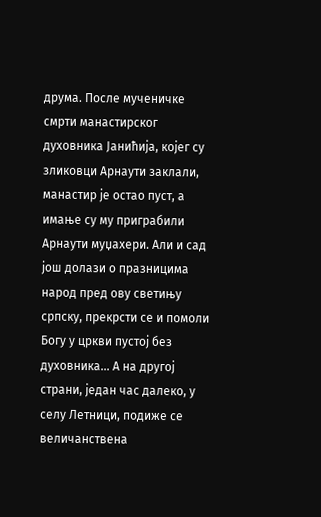друма. После мученичке смрти манастирског духовника Јанићија, којег су зликовци Арнаути заклали, манастир је остао пуст, а имање су му приграбили Арнаути муџахери. Али и сад још долази о празницима народ пред ову светињу српску, прекрсти се и помоли Богу у цркви пустој без духовника... А на другој страни, један час далеко, у селу Летници, подиже се
величанствена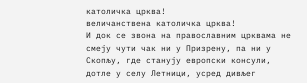католичка црква!
величанствена католичка црква!
И док се звона на православним црквама не смеју чути чак ни у Призрену, па ни у Скопљу, где станују европски консули, дотле у селу Летници, усред дивљег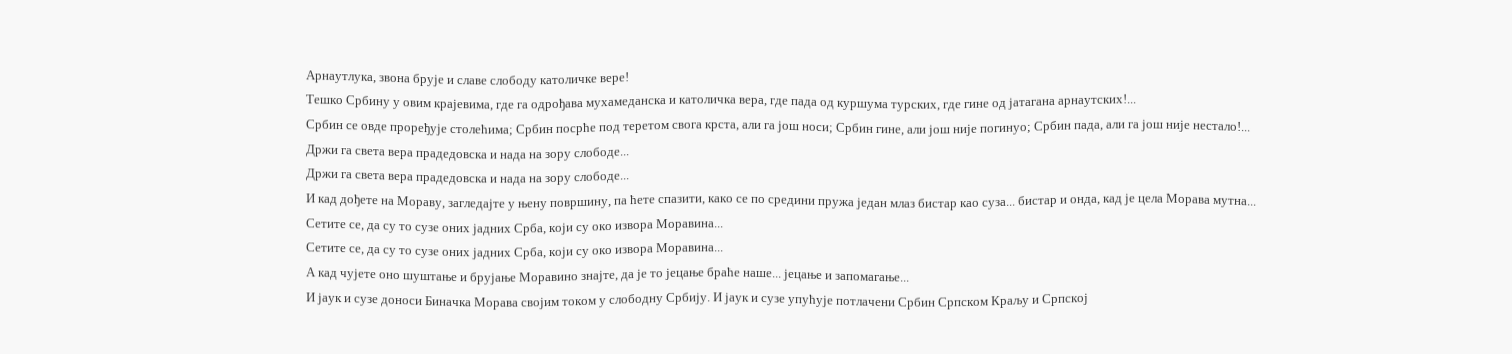Арнаутлука, звона брује и славе слободу католичке вере!
Тешко Србину у овим крајевима, где га одрођава мухамеданска и католичка вера, где пада од куршума турских, где гине од јатагана арнаутских!...
Србин се овде проређује столећима; Србин посрће под теретом свога крста, али га још носи; Србин гине, али још није погинуо; Србин пада, али га још није нестало!...
Држи га света вера прадедовска и нада на зору слободе...
Држи га света вера прадедовска и нада на зору слободе...
И кад дођете на Мораву, загледајте у њену површину, па ћете спазити, како се по средини пружа један млаз бистар као суза... бистар и онда, кад је цела Морава мутна...
Сетите се, да су то сузе оних јадних Срба, који су око извора Моравина...
Сетите се, да су то сузе оних јадних Срба, који су око извора Моравина...
А кад чујете оно шуштање и брујање Моравино знајте, да је то јецање браће наше... јецање и запомагање...
И јаук и сузе доноси Биначка Морава својим током у слободну Србију. И јаук и сузе упућује потлачени Србин Српском Краљу и Српској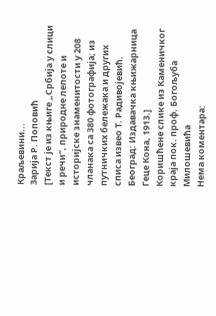Краљевини...
Зарија Р. Поповић
[Текст је из књиге „Србија у слици и речи“, природне лепоте и историјске знаменитости у 208 чланака са 380 фотографија; из путничких бележака и других списа извео Т. Радивојевић.
Београд: Издавачка књижарница
Геце Кона, 1913.]
Коришћене слике из Каменичког краја пок. проф. Богољуба Милошевића
Нема коментара: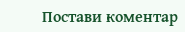Постави коментар